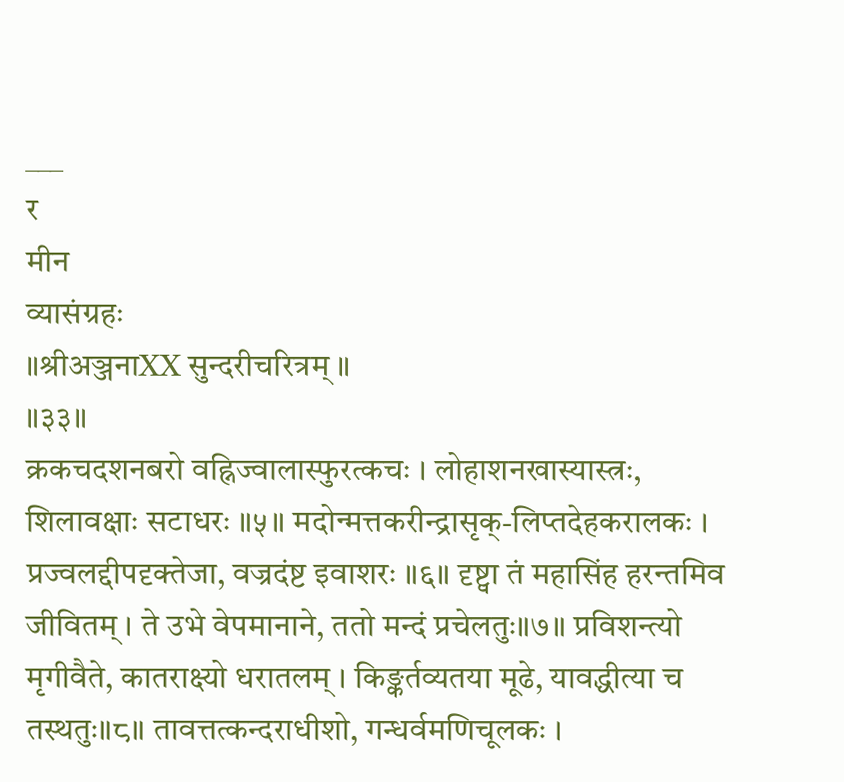___
र
मीन
व्यासंग्रहः
॥श्रीअञ्जनाXX सुन्दरीचरित्रम् ॥
॥३३॥
क्रकचदशनबरो वह्निज्वालास्फुरत्कचः । लोहाशनखास्यास्त्रः, शिलावक्षाः सटाधरः ॥५॥ मदोन्मत्तकरीन्द्रासृक्-लिप्तदेहकरालकः । प्रज्वलद्दीपदृक्तेजा, वज्रदंष्ट इवाशरः ॥६॥ दृष्ट्वा तं महासिंह हरन्तमिव जीवितम् । ते उभे वेपमानाने, ततो मन्दं प्रचेलतुः॥७॥ प्रविशन्त्यो मृगीवैते, कातराक्ष्यो धरातलम् । किङ्कर्तव्यतया मूढे, यावद्धीत्या च तस्थतुः॥८॥ तावत्तत्कन्दराधीशो, गन्धर्वमणिचूलकः ।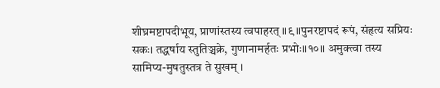शीघ्रमष्टापदीभूय, प्राणांस्तस्य त्वपाहरत् ॥९॥पुनरष्टापदं रूपं, संहृत्य सप्रियः सकः। तद्धर्षाय स्तुतिञ्चक्रे, गुणानामर्हतः प्रभोः॥१०॥ अमुक्त्वा तस्य सामिप्य-मुषतुस्तत्र ते सुखम् ।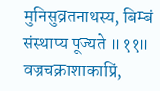मुनिसुव्रतनाथस्य, बिम्बं संस्थाप्य पूज्यते ॥११॥ वज्रचक्राशाकाप्रिं,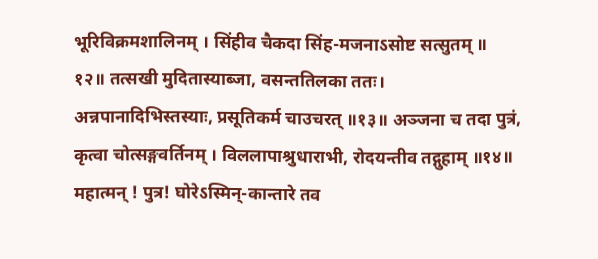भूरिविक्रमशालिनम् । सिंहीव चैकदा सिंह-मजनाऽसोष्ट सत्सुतम् ॥ १२॥ तत्सखी मुदितास्याब्जा, वसन्ततिलका ततः। अन्नपानादिभिस्तस्याः, प्रसूतिकर्म चाउचरत् ॥१३॥ अञ्जना च तदा पुत्रं, कृत्वा चोत्सङ्गवर्तिनम् । विललापाश्रुधाराभी, रोदयन्तीव तद्गुहाम् ॥१४॥ महात्मन् ! पुत्र! घोरेऽस्मिन्-कान्तारे तव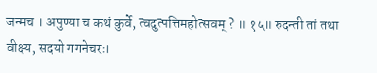जन्मच । अपुण्या च कथं कुर्वे, त्वदुत्पत्तिमहोत्सवम् ? ॥ १५॥ रुदन्ती तां तथा वीक्ष्य, सदयो गगनेचरः।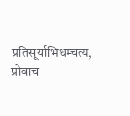प्रतिसूर्याभिधम्चत्य, प्रोवाच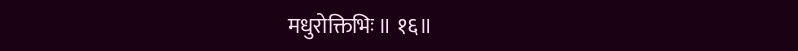मधुरोक्तिभिः ॥ १६॥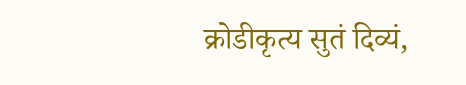क्रोडीकृत्य सुतं दिव्यं,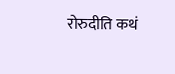रोरुदीति कथं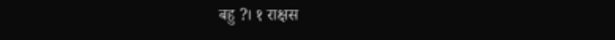बहु ?। १ राक्षस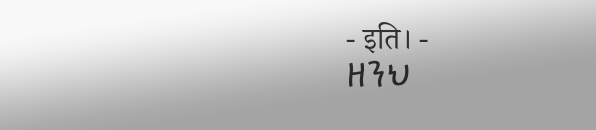- इति। -
ዘንህ